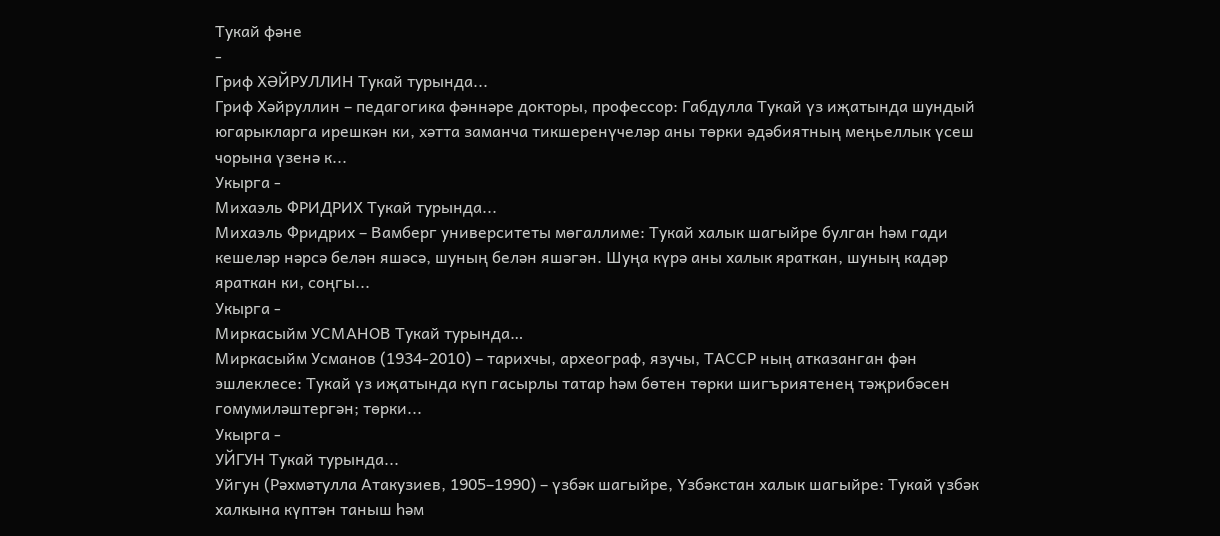Тукай фәне
-
Гриф ХӘЙРУЛЛИН Тукай турында...
Гриф Хәйруллин – педагогика фәннәре докторы, профессор: Габдулла Тукай үз иҗатында шундый югарыкларга ирешкән ки, хәтта заманча тикшеренүчеләр аны төрки әдәбиятның меңьеллык үсеш чорына үзенә к...
Укырга -
Михаэль ФРИДРИХ Тукай турында...
Михаэль Фридрих – Вамберг университеты мөгаллиме: Тукай халык шагыйре булган һәм гади кешеләр нәрсә белән яшәсә, шуның белән яшәгән. Шуңа күрә аны халык яраткан, шуның кадәр яраткан ки, соңгы...
Укырга -
Миркасыйм УСМАНОВ Тукай турында…
Миркасыйм Усманов (1934-2010) – тарихчы, археограф, язучы, ТАССР ның атказанган фән эшлеклесе: Тукай үз иҗатында күп гасырлы татар һәм бөтен төрки шигъриятенең тәҗрибәсен гомумиләштергән; төрки...
Укырга -
УЙГУН Тукай турында...
Уйгун (Рәхмәтулла Атакузиев, 1905–1990) – үзбәк шагыйре, Үзбәкстан халык шагыйре: Тукай үзбәк халкына күптән таныш һәм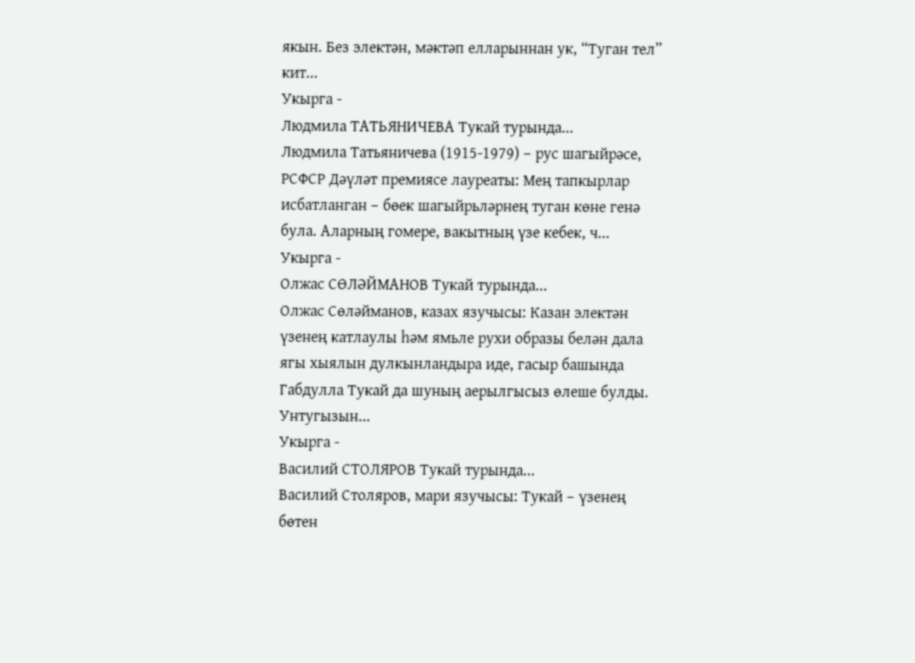якын. Без электән, мәктәп елларыннан ук, “Туган тел” кит...
Укырга -
Людмила ТАТЬЯНИЧЕВА Тукай турында...
Людмила Татьяничева (1915-1979) – рус шагыйрәсе, РСФСР Дәүләт премиясе лауреаты: Мең тапкырлар исбатланган – бөек шагыйрьләрнең туган көне генә була. Аларның гомере, вакытның үзе кебек, ч...
Укырга -
Олжас СӨЛӘЙМАНОВ Тукай турында...
Олжас Сөләйманов, казах язучысы: Казан электән үзенең катлаулы һәм ямьле рухи образы белән дала ягы хыялын дулкынландыра иде, гасыр башында Габдулла Тукай да шуның аерылгысыз өлеше булды. Унтугызын...
Укырга -
Василий СТОЛЯРОВ Тукай турында...
Василий Столяров, мари язучысы: Тукай – үзенең бөтен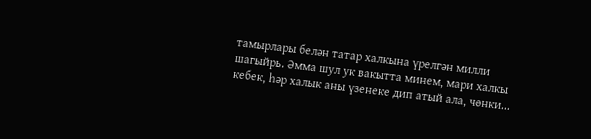тамырлары белән татар халкына үрелгән милли шагыйрь. Әмма шул ук вакытта минем, мари халкы кебек, һәр халык аны үзенеке дип атый ала, чөнки...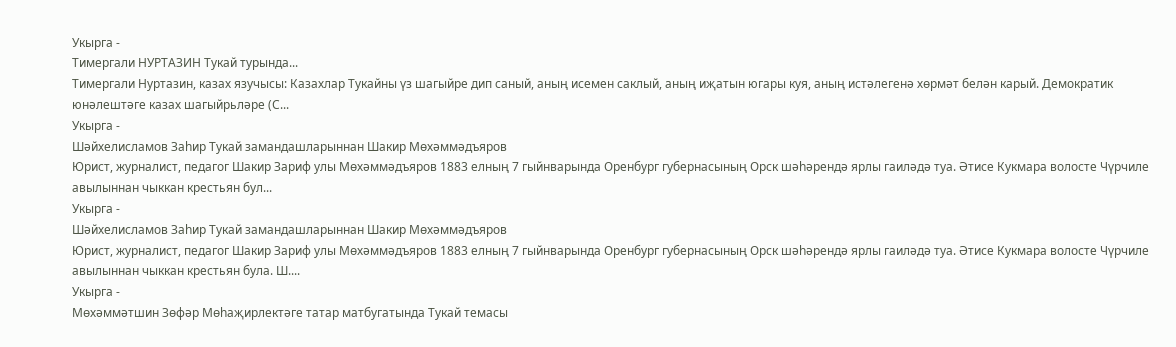Укырга -
Тимергали НУРТАЗИН Тукай турында...
Тимергали Нуртазин, казах язучысы: Казахлар Тукайны үз шагыйре дип саный, аның исемен саклый, аның иҗатын югары куя, аның истәлегенә хөрмәт белән карый. Демократик юнәлештәге казах шагыйрьләре (С...
Укырга -
Шәйхелисламов Заһир Тукай замандашларыннан Шакир Мөхәммәдъяров
Юрист, журналист, педагог Шакир Зариф улы Мөхәммәдъяров 1883 елның 7 гыйнварында Оренбург губернасының Орск шәһәрендә ярлы гаиләдә туа. Әтисе Кукмара волосте Чүрчиле авылыннан чыккан крестьян бул...
Укырга -
Шәйхелисламов Заһир Тукай замандашларыннан Шакир Мөхәммәдъяров
Юрист, журналист, педагог Шакир Зариф улы Мөхәммәдъяров 1883 елның 7 гыйнварында Оренбург губернасының Орск шәһәрендә ярлы гаиләдә туа. Әтисе Кукмара волосте Чүрчиле авылыннан чыккан крестьян була. Ш....
Укырга -
Мөхәммәтшин Зөфәр Мөһаҗирлектәге татар матбугатында Тукай темасы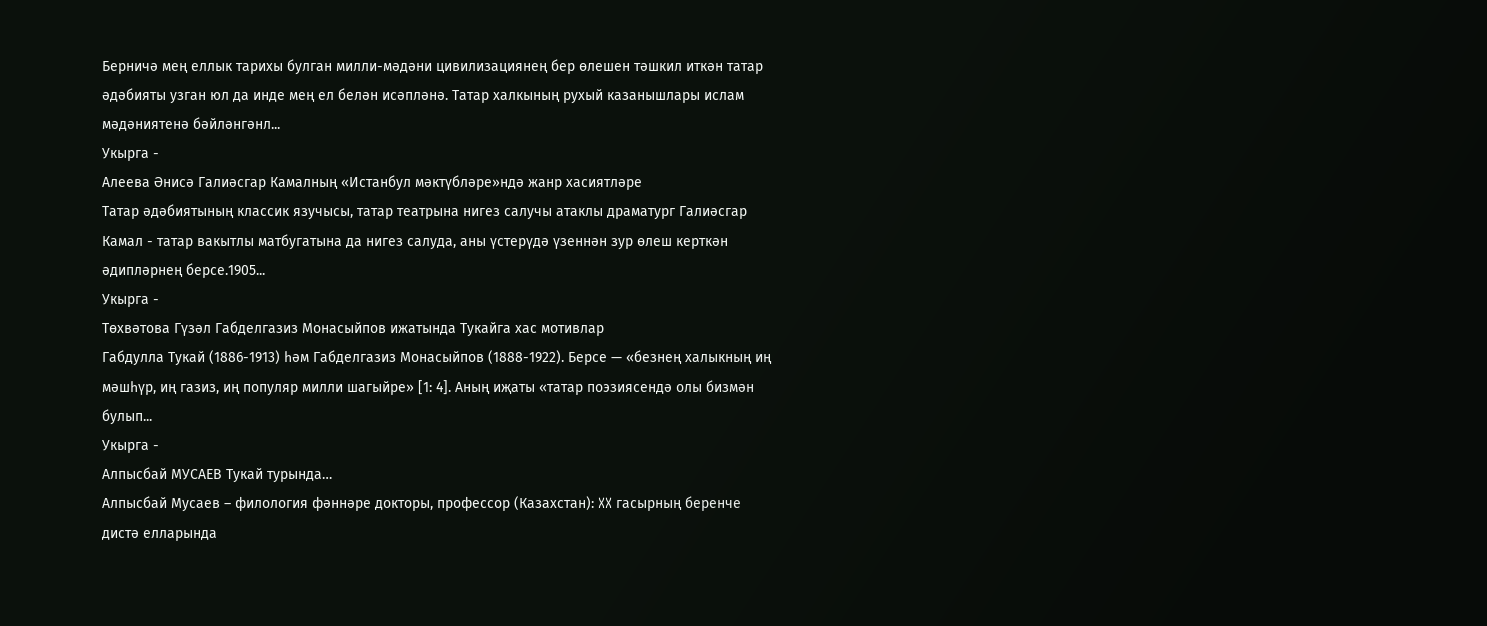Берничә мең еллык тарихы булган милли-мәдәни цивилизациянең бер өлешен тәшкил иткән татар әдәбияты узган юл да инде мең ел белән исәпләнә. Татар халкының рухый казанышлары ислам мәдәниятенә бәйләнгәнл...
Укырга -
Алеева Әнисә Галиәсгар Камалның «Истанбул мәктүбләре»ндә жанр хасиятләре
Татар әдәбиятының классик язучысы, татар театрына нигез салучы атаклы драматург Галиәсгар Камал - татар вакытлы матбугатына да нигез салуда, аны үстерүдә үзеннән зур өлеш керткән әдипләрнең берсе.1905...
Укырга -
Төхвәтова Гүзәл Габделгазиз Монасыйпов ижатында Тукайга хас мотивлар
Габдулла Тукай (1886-1913) һәм Габделгазиз Монасыйпов (1888-1922). Берсе — «безнең халыкның иң мәшһүр, иң газиз, иң популяр милли шагыйре» [1: 4]. Аның иҗаты «татар поэзиясендә олы бизмән булып...
Укырга -
Алпысбай МУСАЕВ Тукай турында…
Алпысбай Мусаев – филология фәннәре докторы, профессор (Казахстан): XX гасырның беренче дистә елларында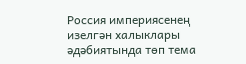Россия империясенең изелгән халыклары әдәбиятында төп тема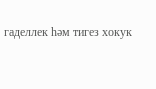гаделлек һәм тигез хокук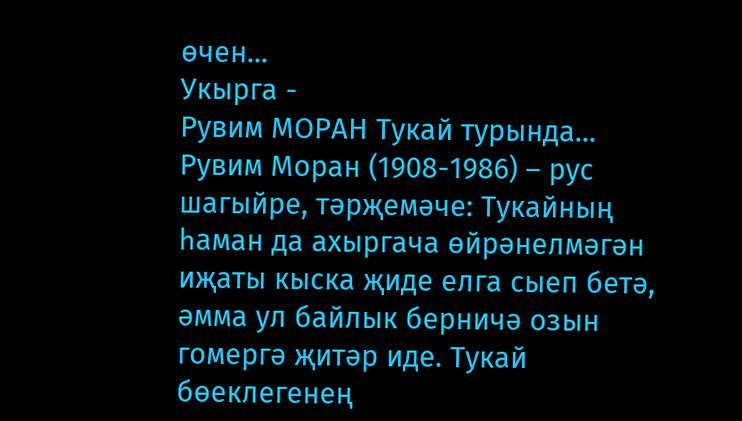өчен...
Укырга -
Рувим МОРАН Тукай турында...
Рувим Моран (1908-1986) – рус шагыйре, тәрҗемәче: Тукайның һаман да ахыргача өйрәнелмәгән иҗаты кыска җиде елга сыеп бетә, әмма ул байлык берничә озын гомергә җитәр иде. Тукай бөеклегенең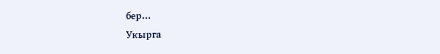бер...
Укырга